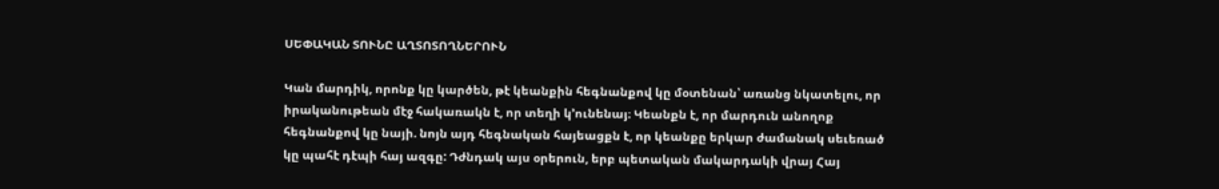ՍԵՓԱԿԱՆ ՏՈՒՆԸ ԱՂՏՈՏՈՂՆԵՐՈՒՆ

Կան մարդիկ, որոնք կը կարծեն, թէ կեանքին հեգնանքով կը մօտենան՝ առանց նկատելու, որ իրականութեան մէջ հակառակն է, որ տեղի կ՚ունենայ։ Կեանքն է, որ մարդուն անողոք հեգնանքով կը նայի. նոյն այդ հեգնական հայեացքն է, որ կեանքը երկար ժամանակ սեւեռած կը պահէ դէպի հայ ազգը: Դժնդակ այս օրերուն, երբ պետական մակարդակի վրայ Հայ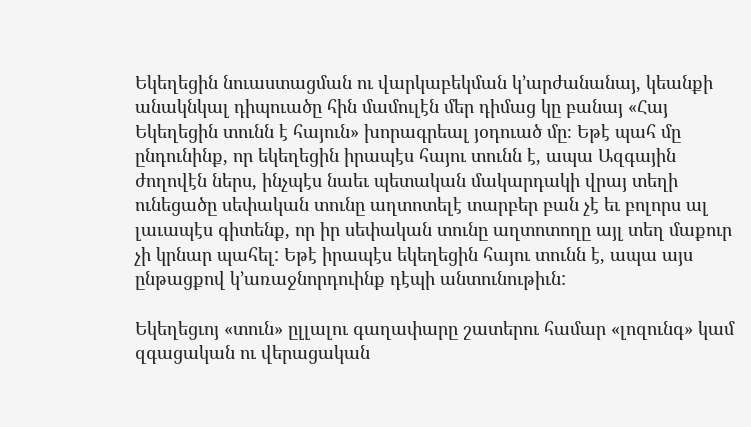Եկեղեցին նուաստացման ու վարկաբեկման կ՚արժանանայ, կեանքի անակնկալ դիպուածը հին մամուլէն մեր դիմաց կը բանայ «Հայ Եկեղեցին տունն է հայուն» խորագրեալ յօդուած մը։ Եթէ պահ մը ընդունինք, որ եկեղեցին իրապէս հայու տունն է, ապա Ազգային ժողովէն ներս, ինչպէս նաեւ պետական մակարդակի վրայ տեղի ունեցածը սեփական տունը աղտոտելէ տարբեր բան չէ եւ բոլորս ալ լաւապէս գիտենք, որ իր սեփական տունը աղտոտողը այլ տեղ մաքուր չի կրնար պահել: Եթէ իրապէս եկեղեցին հայու տունն է, ապա այս ընթացքով կ՚առաջնորդուինք դէպի անտունութիւն:

Եկեղեցւոյ «տուն» ըլլալու գաղափարը շատերու համար «լոզունգ» կամ զգացական ու վերացական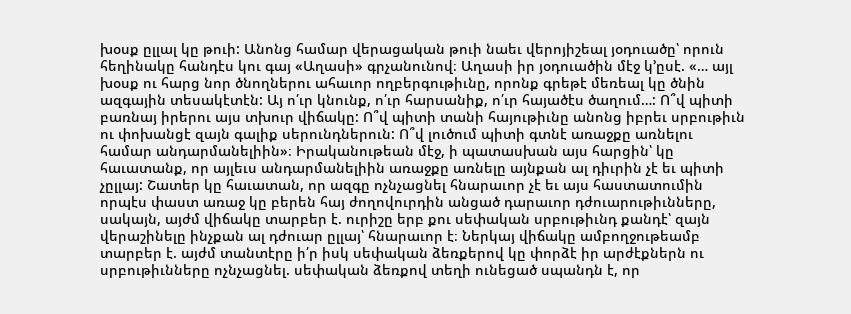խօսք ըլլալ կը թուի: Անոնց համար վերացական թուի նաեւ վերոյիշեալ յօդուածը՝ որուն հեղինակը հանդէս կու գայ «Աղասի» գրչանունով։ Աղասի իր յօդուածին մէջ կ՚ըսէ. «… այլ խօսք ու հարց նոր ծնողներու ահաւոր ողբերգութիւնը, որոնք գրեթէ մեռեալ կը ծնին ազգային տեսակէտէն: Այ ո՛ւր կնունք, ո՛ւր հարսանիք, ո՛ւր հայածէս ծաղում…: Ո՞վ պիտի բառնայ իրերու այս տխուր վիճակը: Ո՞վ պիտի տանի հայութիւնը անոնց իբրեւ սրբութիւն ու փոխանցէ զայն գալիք սերունդներուն: Ո՞վ լուծում պիտի գտնէ առաջքը առնելու համար անդարմանելիին»։ Իրականութեան մէջ, ի պատասխան այս հարցին՝ կը հաւատանք, որ այլեւս անդարմանելիին առաջքը առնելը այնքան ալ դիւրին չէ եւ պիտի չըլլայ: Շատեր կը հաւատան, որ ազգը ոչնչացնել հնարաւոր չէ եւ այս հաստատումին որպէս փաստ առաջ կը բերեն հայ ժողովուրդին անցած դարաւոր դժուարութիւնները, սակայն, այժմ վիճակը տարբեր է. ուրիշը երբ քու սեփական սրբութիւնդ քանդէ՝ զայն վերաշինելը ինչքան ալ դժուար ըլլայ՝ հնարաւոր է։ Ներկայ վիճակը ամբողջութեամբ տարբեր է. այժմ տանտէրը ի՛ր իսկ սեփական ձեռքերով կը փորձէ իր արժէքներն ու սրբութիւնները ոչնչացնել. սեփական ձեռքով տեղի ունեցած սպանդն է, որ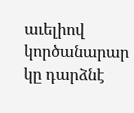աւելիով կործանարար կը դարձնէ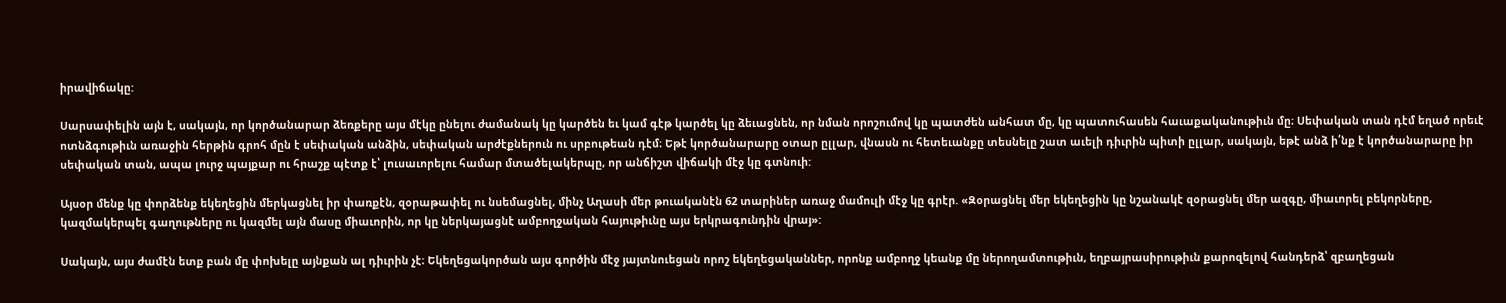իրավիճակը:

Սարսափելին այն է, սակայն, որ կործանարար ձեռքերը այս մէկը ընելու ժամանակ կը կարծեն եւ կամ գէթ կարծել կը ձեւացնեն, որ նման որոշումով կը պատժեն անհատ մը, կը պատուհասեն հաւաքականութիւն մը։ Սեփական տան դէմ եղած որեւէ ոտնձգութիւն առաջին հերթին գրոհ մըն է սեփական անձին, սեփական արժէքներուն ու սրբութեան դէմ։ Եթէ կործանարարը օտար ըլլար, վնասն ու հետեւանքը տեսնելը շատ աւելի դիւրին պիտի ըլլար, սակայն, եթէ անձ ի՛նք է կործանարարը իր սեփական տան, ապա լուրջ պայքար ու հրաշք պէտք է՝ լուսաւորելու համար մտածելակերպը, որ անճիշտ վիճակի մէջ կը գտնուի:

Այսօր մենք կը փորձենք եկեղեցին մերկացնել իր փառքէն, զօրաթափել ու նսեմացնել, մինչ Աղասի մեր թուականէն 62 տարիներ առաջ մամուլի մէջ կը գրէր. «Զօրացնել մեր եկեղեցին կը նշանակէ զօրացնել մեր ազգը, միաւորել բեկորները, կազմակերպել գաղութները ու կազմել այն մասը միաւորին, որ կը ներկայացնէ ամբողջական հայութիւնը այս երկրագունդին վրայ»:

Սակայն, այս ժամէն ետք բան մը փոխելը այնքան ալ դիւրին չէ։ Եկեղեցակործան այս գործին մէջ յայտնուեցան որոշ եկեղեցականներ, որոնք ամբողջ կեանք մը ներողամտութիւն, եղբայրասիրութիւն քարոզելով հանդերձ՝ զբաղեցան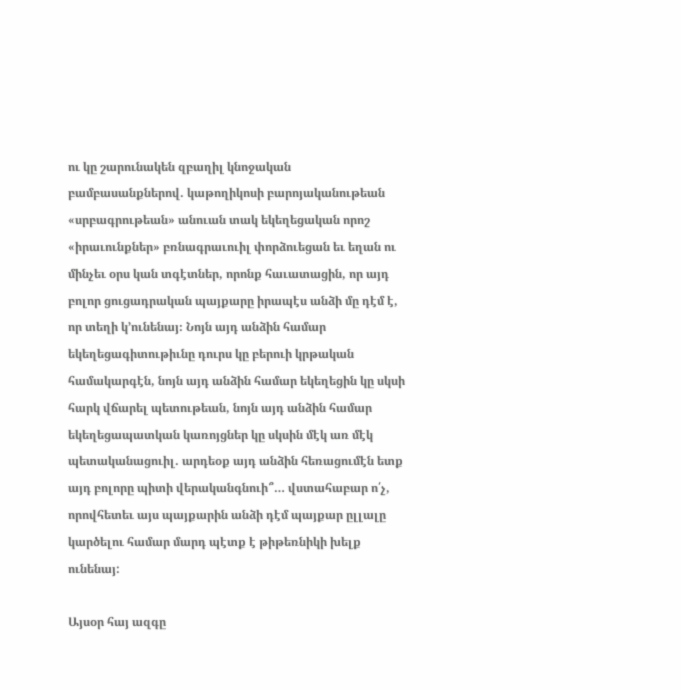ու կը շարունակեն զբաղիլ կնոջական բամբասանքներով. կաթողիկոսի բարոյականութեան «սրբագրութեան» անուան տակ եկեղեցական որոշ «իրաւունքներ» բռնագրաւուիլ փորձուեցան եւ եղան ու մինչեւ օրս կան տգէտներ, որոնք հաւատացին, որ այդ բոլոր ցուցադրական պայքարը իրապէս անձի մը դէմ է, որ տեղի կ՚ունենայ։ Նոյն այդ անձին համար եկեղեցագիտութիւնը դուրս կը բերուի կրթական համակարգէն, նոյն այդ անձին համար եկեղեցին կը սկսի հարկ վճարել պետութեան, նոյն այդ անձին համար եկեղեցապատկան կառոյցներ կը սկսին մէկ առ մէկ պետականացուիլ. արդեօք այդ անձին հեռացումէն ետք այդ բոլորը պիտի վերականգնուի՞… վստահաբար ո՛չ, որովհետեւ այս պայքարին անձի դէմ պայքար ըլլալը կարծելու համար մարդ պէտք է թիթեռնիկի խելք ունենայ:

Այսօր հայ ազգը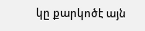կը քարկոծէ այն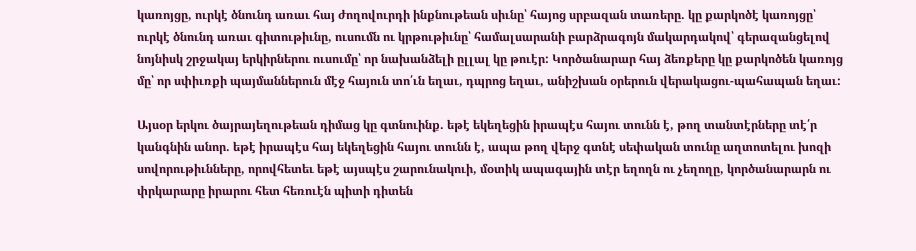կառոյցը, ուրկէ ծնունդ առաւ հայ ժողովուրդի ինքնութեան սիւնը՝ հայոց սրբազան տառերը. կը քարկոծէ կառոյցը՝ ուրկէ ծնունդ առաւ գիտութիւնը, ուսումն ու կրթութիւնը՝ համալսարանի բարձրագոյն մակարդակով՝ գերազանցելով նոյնիսկ շրջակայ երկիրներու ուսումը՝ որ նախանձելի ըլլալ կը թուէր: Կործանարար հայ ձեռքերը կը քարկոծեն կառոյց մը՝ որ սփիւռքի պայմաններուն մէջ հայուն տո՛ւն եղաւ, դպրոց եղաւ, անիշխան օրերուն վերակացու-պահապան եղաւ:

Այսօր երկու ծայրայեղութեան դիմաց կը գտնուինք. եթէ եկեղեցին իրապէս հայու տունն է, թող տանտէրները տէ՛ր կանգնին անոր. եթէ իրապէս հայ եկեղեցին հայու տունն է, ապա թող վերջ գտնէ սեփական տունը աղտոտելու խոզի սովորութիւնները, որովհետեւ եթէ այսպէս շարունակուի, մօտիկ ապագային տէր եղողն ու չեղողը, կործանարարն ու փրկարարը իրարու հետ հեռուէն պիտի դիտեն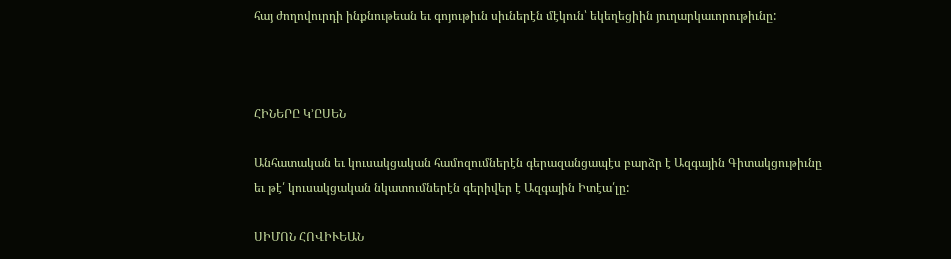հայ ժողովուրդի ինքնութեան եւ գոյութիւն սիւներէն մէկուն՝ եկեղեցիին յուղարկաւորութիւնը:



ՀԻՆԵՐԸ Կ՚ԸՍԵՆ

Անհատական եւ կուսակցական համոզումներէն գերազանցապէս բարձր է Ազգային Գիտակցութիւնը եւ թէ՛ կուսակցական նկատումներէն գերիվեր է Ազգային Իտէա՛լը:

ՍԻՄՈՆ ՀՈՎԻՒԵԱՆ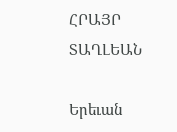ՀՐԱՅՐ ՏԱՂԼԵԱՆ

Երեւան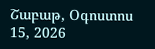Շաբաթ, Օգոստոս 15, 2026